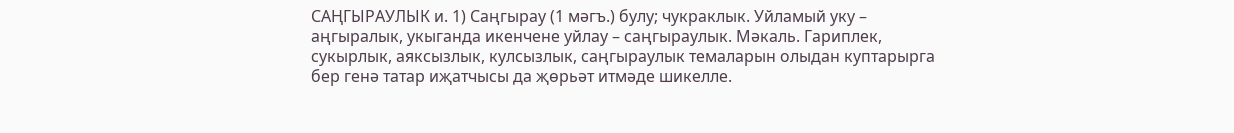САҢГЫРАУЛЫК и. 1) Саңгырау (1 мәгъ.) булу; чукраклык. Уйламый уку – аңгыралык, укыганда икенчене уйлау – саңгыраулык. Мәкаль. Гариплек, сукырлык, аяксызлык, кулсызлык, саңгыраулык темаларын олыдан куптарырга бер генә татар иҗатчысы да җөрьәт итмәде шикелле.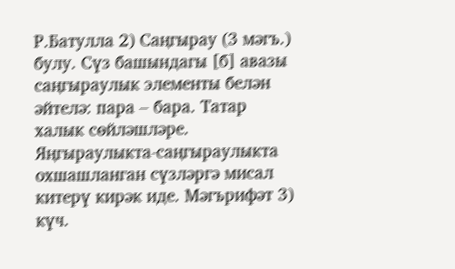Р.Батулла 2) Саңгырау (3 мәгъ.) булу. Сүз башындагы [б] авазы саңгыраулык элементы белән әйтелә: пара – бара. Татар халык сөйләшләре. Яңгыраулыкта-саңгыраулыкта охшашланган сүзләргә мисал китерү кирәк иде. Мәгърифәт 3) күч.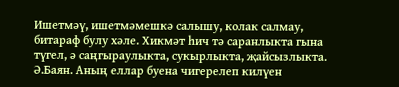Ишетмәү, ишетмәмешкә салышу, колак салмау, битараф булу хәле. Хикмәт һич тә саранлыкта гына түгел, ә саңгыраулыкта, сукырлыкта, җайсызлыкта. Ә.Баян. Аның еллар буена чигерелеп килүен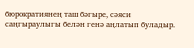бюрократиянең таш бәгыре, сәяси саңгыраулыгы белән генә аңлатып буладыр.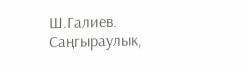Ш.Галиев. Саңгыраулык,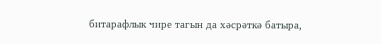битарафлык чире тагын да хәсрәткә батыра,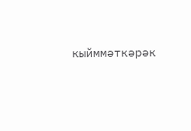кыйммәткәрәк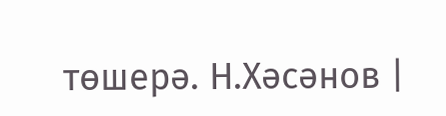төшерә. Н.Хәсәнов |